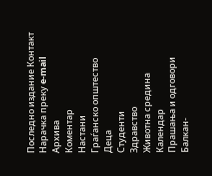Последно издание Контакт Нарачка преку e-mail
Архива
Коментар
Настани
Граѓанско општество
Деца
Студенти
Здравство
Животна средина
Календар
Прашања и одговори
Балкан-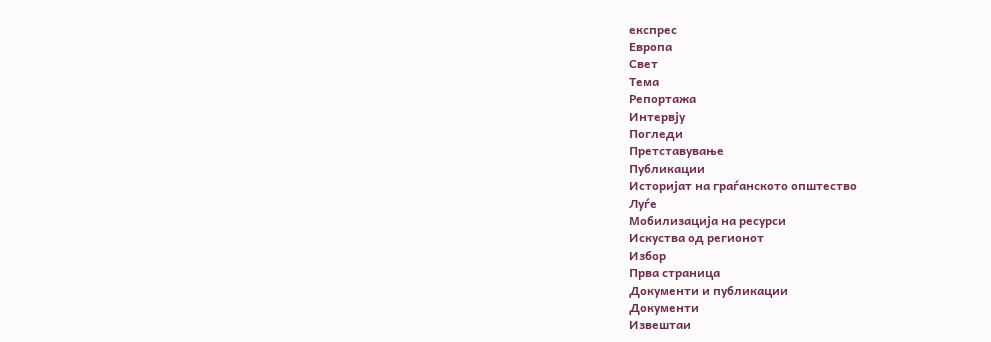експрес
Европа
Свет
Тема
Репортажа
Интервју
Погледи
Претставување
Публикации
Историјат на граѓанското општество
Луѓе
Мобилизација на ресурси
Искуства од регионот
Избор
Прва страница
Документи и публикации
Документи
Извештаи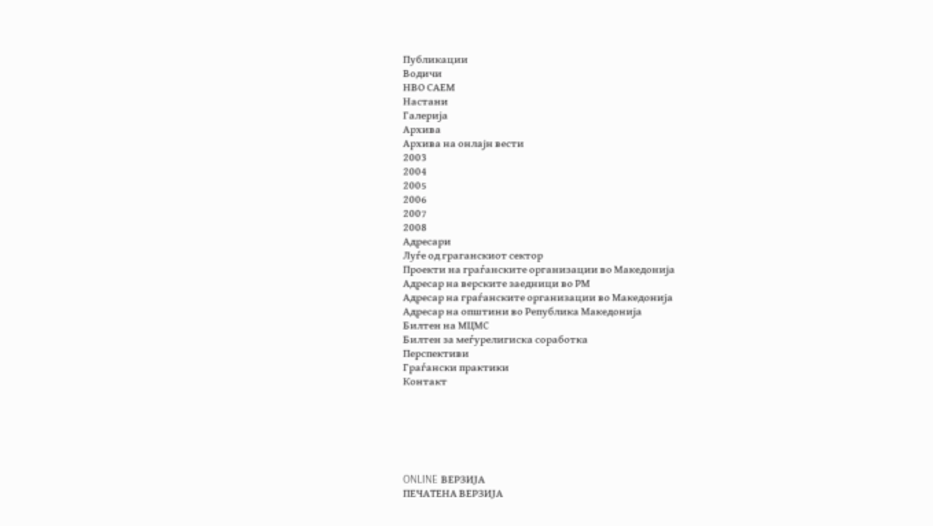Публикации
Водичи
НВО САЕМ
Настани
Галерија
Архива
Архива на онлајн вести
2003
2004
2005
2006
2007
2008
Адресари
Луѓе од граганскиот сектор
Проекти на граѓанските организации во Македонија
Адресар на верските заедници во РМ
Адресар на граѓанските организации во Македонија
Адресар на општини во Република Македонија
Билтен на МЦМС
Билтен за меѓурелигиска соработка
Перспективи
Граѓански практики
Контакт






ONLINE ВЕРЗИЈА
ПЕЧАТЕНА ВЕРЗИЈА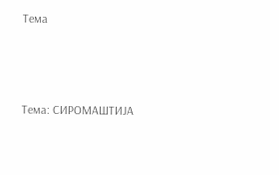Тема



Тема: СИРОМАШТИЈА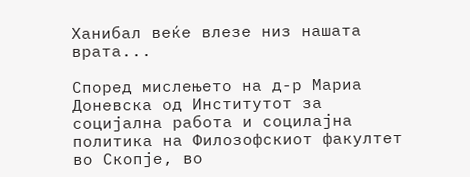Ханибал веќе влезе низ нашата врата...

Според мислењето на д-р Мариа Доневска од Институтот за социјална работа и социлајна политика на Филозофскиот факултет во Скопје, во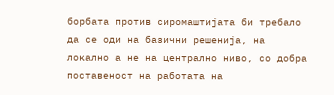борбата против сиромаштијата би требало да се оди на базични решенија, на локално а не на централно ниво, со добра поставеност на работата на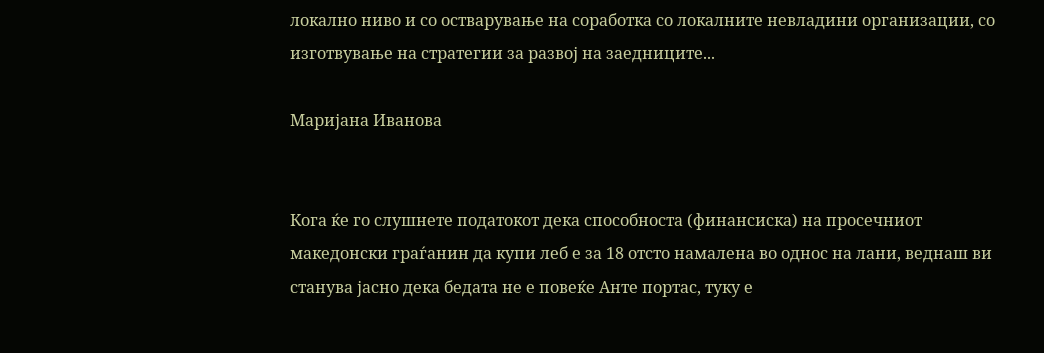локално ниво и со остварување на соработка со локалните невладини организации, со изготвување на стратегии за развој на заедниците...

Маријана Иванова


Кога ќе го слушнете податокот дека способноста (финансиска) на просечниот македонски граѓанин да купи леб е за 18 отсто намалена во однос на лани, веднаш ви станува јасно дека бедата не е повеќе Анте портас, туку е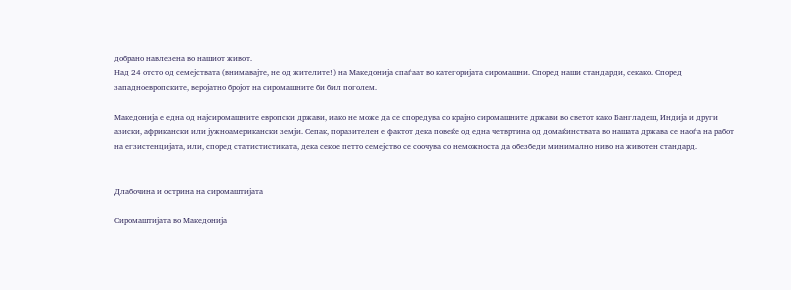добрано навлезена во нашиот живот.
Над 24 отсто од семејствата (внимавајте, не од жителите!) на Македонија спаѓаат во категоријата сиромашни. Според наши стандарди, секако. Според западноевропските, веројатно бројот на сиромашните би бил поголем.

Македонија е една од најсиромашните европски држави, иако не може да се споредува со крајно сиромашните држави во светот како Бангладеш, Индија и други азиски, африкански или јужноамерикански земји. Сепак, поразителен е фактот дека повеќе од една четвртина од домаќинствата во нашата држава се наоѓа на работ на егзистенцијата, или, според статистистиката, дека секое петто семејство се соочува со неможноста да обезбеди минимално ниво на животен стандард.


Длабочина и острина на сиромаштијата

Сиромаштијата во Македонија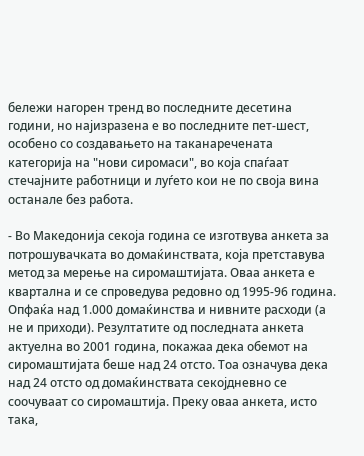бележи нагорен тренд во последните десетина години, но најизразена е во последните пет-шест, особено со создавањето на таканаречената категорија на "нови сиромаси", во која спаѓаат стечајните работници и луѓето кои не по своја вина останале без работа.

- Во Македонија секоја година се изготвува анкета за потрошувачката во домаќинствата, која претставува метод за мерење на сиромаштијата. Оваа анкета е квартална и се спроведува редовно од 1995-96 година. Опфаќа над 1.000 домаќинства и нивните расходи (а не и приходи). Резултатите од последната анкета актуелна во 2001 година, покажаа дека обемот на сиромаштијата беше над 24 отсто. Тоа означува дека над 24 отсто од домаќинствата секојдневно се соочуваат со сиромаштија. Преку оваа анкета, исто така,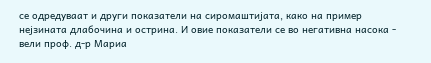се одредуваат и други показатели на сиромаштијата, како на пример нејзината длабочина и острина. И овие показатели се во негативна насока - вели проф. д-р Мариа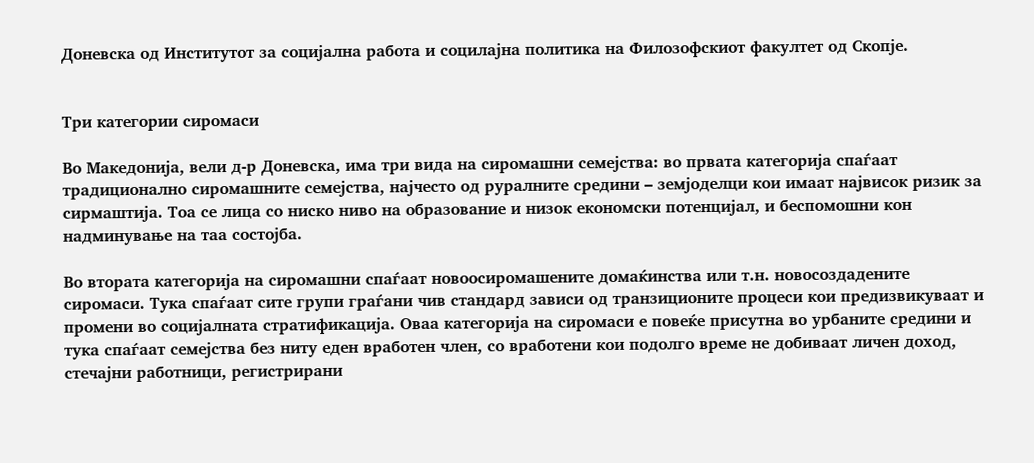Доневска од Институтот за социјална работа и социлајна политика на Филозофскиот факултет од Скопје.


Три категории сиромаси

Во Македонија, вели д-р Доневска, има три вида на сиромашни семејства: во првата категорија спаѓаат традиционално сиромашните семејства, најчесто од руралните средини – земјоделци кои имаат највисок ризик за сирмаштија. Тоа се лица со ниско ниво на образование и низок економски потенцијал, и беспомошни кон надминување на таа состојба.

Во втората категорија на сиромашни спаѓаат новоосиромашените домаќинства или т.н. новосоздадените сиромаси. Тука спаѓаат сите групи граѓани чив стандард зависи од транзиционите процеси кои предизвикуваат и промени во социјалната стратификација. Оваа категорија на сиромаси е повеќе присутна во урбаните средини и тука спаѓаат семејства без ниту еден вработен член, со вработени кои подолго време не добиваат личен доход, стечајни работници, регистрирани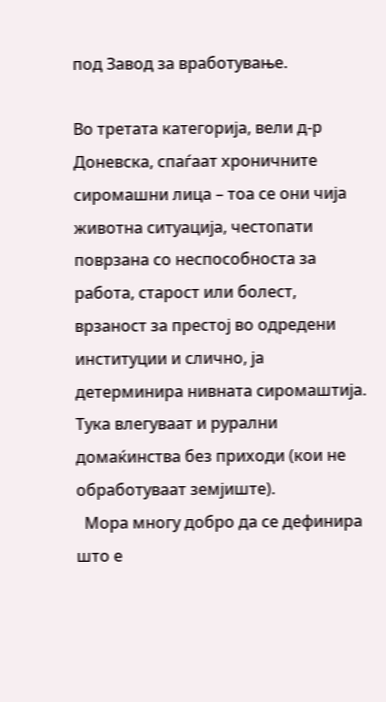под Завод за вработување.

Во третата категорија, вели д-р Доневска, спаѓаат хроничните сиромашни лица – тоа се они чија животна ситуација, честопати поврзана со неспособноста за работа, старост или болест, врзаност за престој во одредени институции и слично, ја детерминира нивната сиромаштија. Тука влегуваат и рурални домаќинства без приходи (кои не обработуваат земјиште).
  Мора многу добро да се дефинира што е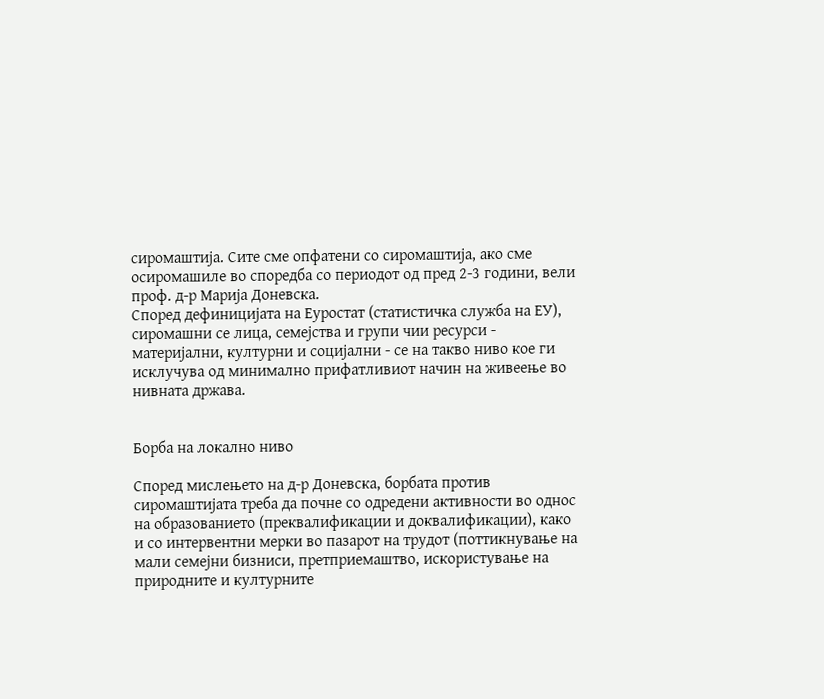сиромаштија. Сите сме опфатени со сиромаштија, ако сме осиромашиле во споредба со периодот од пред 2-3 години, вели проф. д-р Марија Доневска.
Според дефиницијата на Еуростат (статистичка служба на ЕУ), сиромашни се лица, семејства и групи чии ресурси - материјални, културни и социјални - се на такво ниво кое ги исклучува од минимално прифатливиот начин на живеење во нивната држава.


Борба на локално ниво

Според мислењето на д-р Доневска, борбата против сиромаштијата треба да почне со одредени активности во однос на образованието (преквалификации и доквалификации), како и со интервентни мерки во пазарот на трудот (поттикнување на мали семејни бизниси, претприемаштво, искористување на природните и културните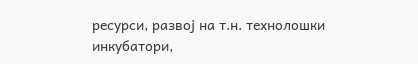ресурси, развој на т.н. технолошки инкубатори,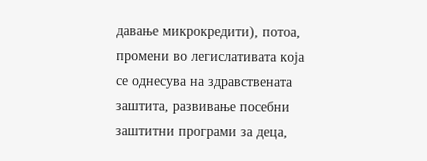давање микрокредити), потоа, промени во легислативата која се однесува на здравствената заштита, развивање посебни заштитни програми за деца,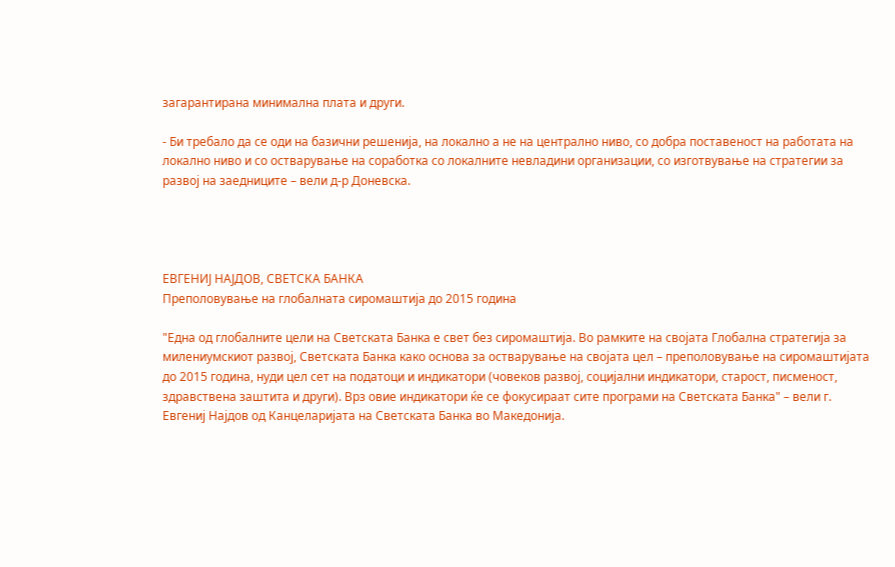загарантирана минимална плата и други.

- Би требало да се оди на базични решенија, на локално а не на централно ниво, со добра поставеност на работата на локално ниво и со остварување на соработка со локалните невладини организации, со изготвување на стратегии за развој на заедниците – вели д-р Доневска.




ЕВГЕНИЈ НАЈДОВ, СВЕТСКА БАНКА
Преполовување на глобалната сиромаштија до 2015 година

"Една од глобалните цели на Светската Банка е свет без сиромаштија. Во рамките на својата Глобална стратегија за милениумскиот развој, Светската Банка како основа за остварување на својата цел – преполовување на сиромаштијата до 2015 година, нуди цел сет на податоци и индикатори (човеков развој, социјални индикатори, старост, писменост, здравствена заштита и други). Врз овие индикатори ќе се фокусираат сите програми на Светската Банка" – вели г. Евгениј Најдов од Канцеларијата на Светската Банка во Македонија.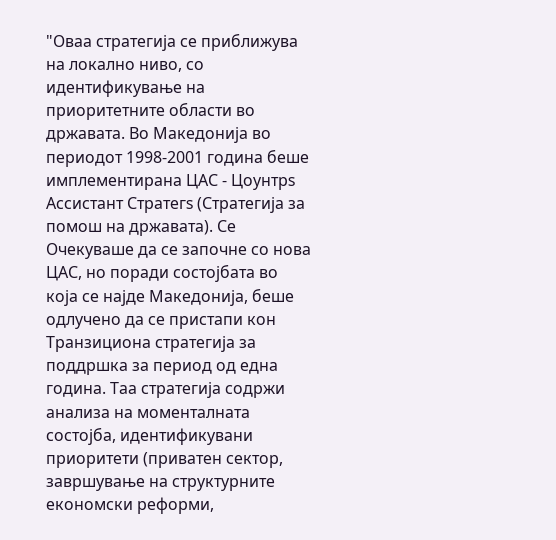"Оваа стратегија се приближува на локално ниво, со идентификување на приоритетните области во државата. Во Македонија во периодот 1998-2001 година беше имплементирана ЦАС - Цоунтрѕ Ассистант Стратегѕ (Стратегија за помош на државата). Се Очекуваше да се започне со нова ЦАС, но поради состојбата во која се најде Македонија, беше одлучено да се пристапи кон Транзициона стратегија за поддршка за период од една година. Таа стратегија содржи анализа на моменталната состојба, идентификувани приоритети (приватен сектор, завршување на структурните економски реформи,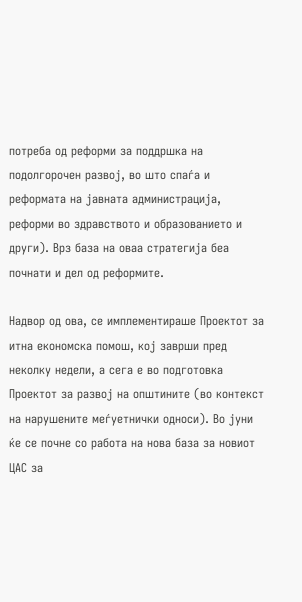потреба од реформи за поддршка на подолгорочен развој, во што спаѓа и реформата на јавната администрација, реформи во здравството и образованието и други). Врз база на оваа стратегија беа почнати и дел од реформите.

Надвор од ова, се имплементираше Проектот за итна економска помош, кој заврши пред неколку недели, а сега е во подготовка Проектот за развој на општините (во контекст на нарушените меѓуетнички односи). Во јуни ќе се почне со работа на нова база за новиот ЦАС за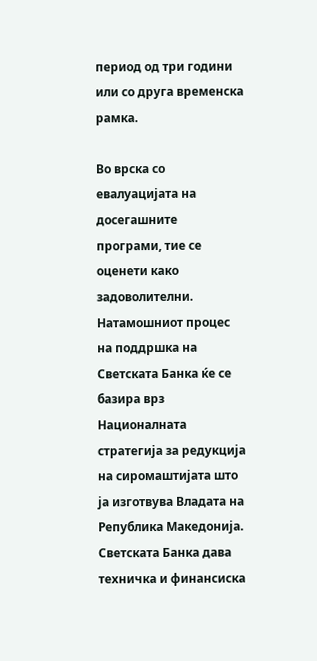период од три години или со друга временска рамка.

Во врска со евалуацијата на досегашните програми, тие се оценети како задоволителни. Натамошниот процес на поддршка на Светската Банка ќе се базира врз Националната стратегија за редукција на сиромаштијата што ја изготвува Владата на Република Македонија. Светската Банка дава техничка и финансиска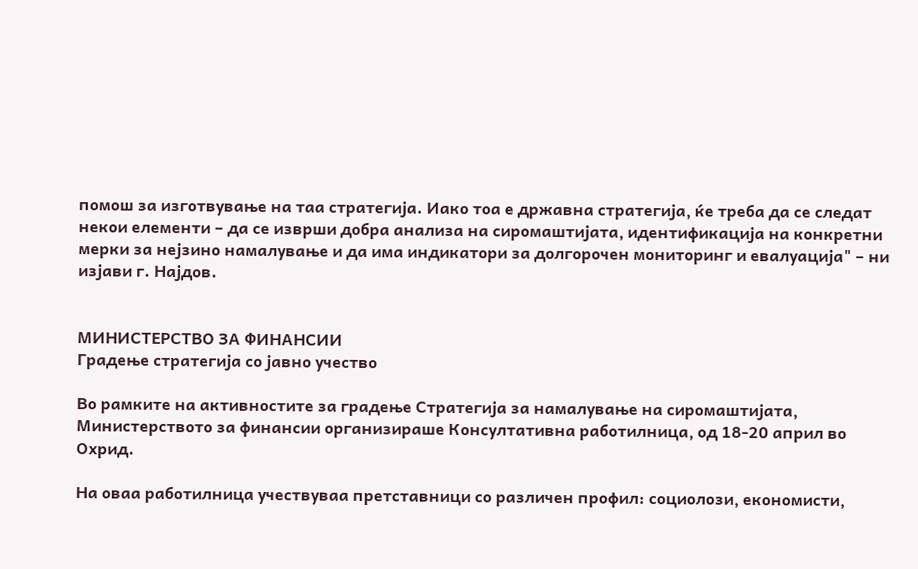помош за изготвување на таа стратегија. Иако тоа е државна стратегија, ќе треба да се следат некои елементи – да се изврши добра анализа на сиромаштијата, идентификација на конкретни мерки за нејзино намалување и да има индикатори за долгорочен мониторинг и евалуација" – ни изјави г. Најдов.


МИНИСТЕРСТВО ЗА ФИНАНСИИ
Градење стратегија со јавно учество

Во рамките на активностите за градење Стратегија за намалување на сиромаштијата, Министерството за финансии организираше Консултативна работилница, од 18-20 април во Охрид.

На оваа работилница учествуваа претставници со различен профил: социолози, економисти,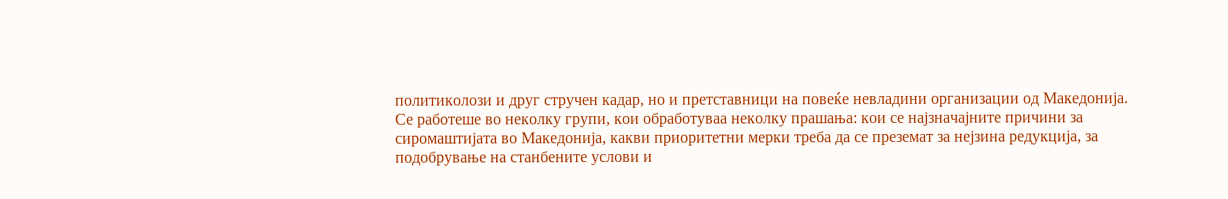политиколози и друг стручен кадар, но и претставници на повеќе невладини организации од Македонија. Се работеше во неколку групи, кои обработуваа неколку прашања: кои се најзначајните причини за сиромаштијата во Македонија, какви приоритетни мерки треба да се преземат за нејзина редукција, за подобрување на станбените услови и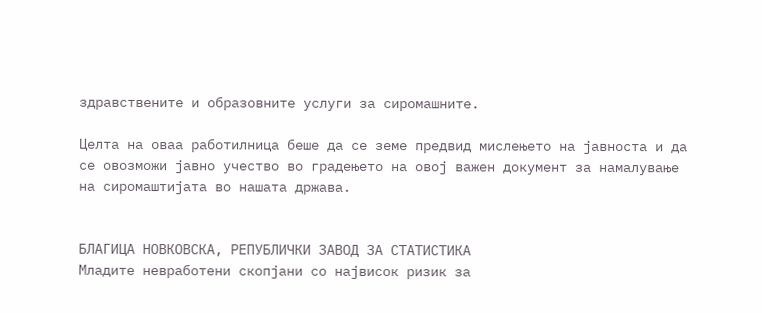здравствените и образовните услуги за сиромашните.

Целта на оваа работилница беше да се земе предвид мислењето на јавноста и да се овозможи јавно учество во градењето на овој важен документ за намалување на сиромаштијата во нашата држава.


БЛАГИЦА НОВКОВСКА, РЕПУБЛИЧКИ ЗАВОД ЗА СТАТИСТИКА
Младите невработени скопјани со највисок ризик за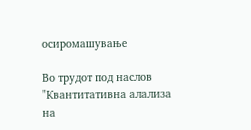осиромашување

Во трудот под наслов "Квантитативна алализа на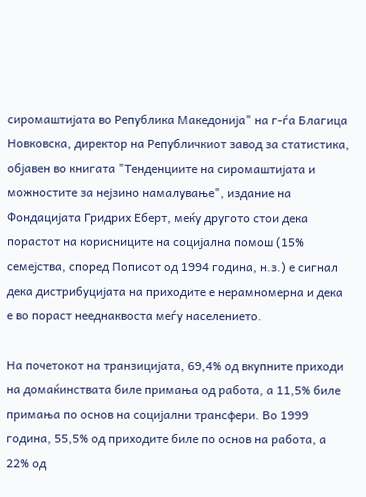сиромаштијата во Република Македонија" на г-ѓа Благица Новковска, директор на Републичкиот завод за статистика, објавен во книгата "Тенденциите на сиромаштијата и можностите за нејзино намалување", издание на Фондацијата Гридрих Еберт, меќу другото стои дека порастот на корисниците на социјална помош (15% семејства, според Пописот од 1994 година, н.з.) е сигнал дека дистрибуцијата на приходите е нерамномерна и дека е во пораст нееднаквоста меѓу населението.

На почетокот на транзицијата, 69,4% од вкупните приходи на домаќинствата биле примања од работа, а 11,5% биле примања по основ на социјални трансфери. Во 1999 година, 55,5% од приходите биле по основ на работа, а 22% од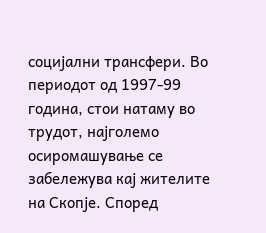социјални трансфери. Во периодот од 1997-99 година, стои натаму во трудот, најголемо осиромашување се забележува кај жителите на Скопје. Според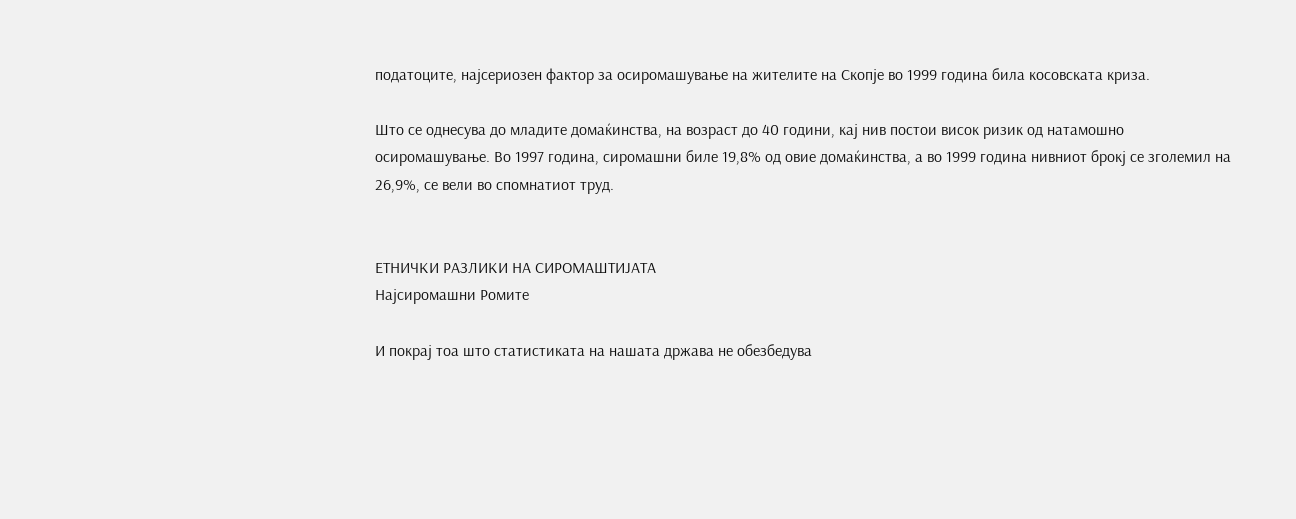податоците, најсериозен фактор за осиромашување на жителите на Скопје во 1999 година била косовската криза.

Што се однесува до младите домаќинства, на возраст до 40 години, кај нив постои висок ризик од натамошно осиромашување. Во 1997 година, сиромашни биле 19,8% од овие домаќинства, а во 1999 година нивниот брокј се зголемил на 26,9%, се вели во спомнатиот труд.


ЕТНИЧКИ РАЗЛИКИ НА СИРОМАШТИЈАТА
Најсиромашни Ромите

И покрај тоа што статистиката на нашата држава не обезбедува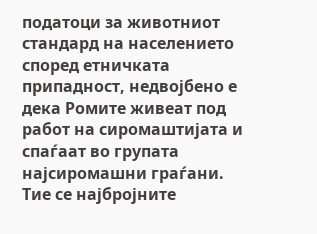податоци за животниот стандард на населението според етничката припадност, недвојбено е дека Ромите живеат под работ на сиромаштијата и спаѓаат во групата најсиромашни граѓани.
Тие се најбројните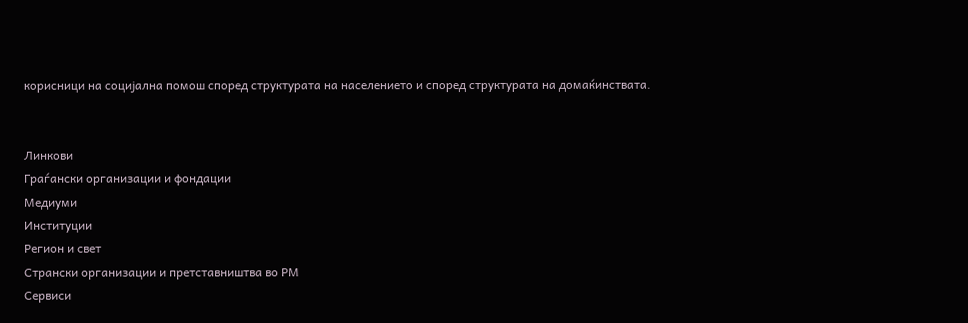корисници на социјална помош според структурата на населението и според структурата на домаќинствата.


Линкови
Граѓански организации и фондации
Медиуми
Институции
Регион и свет
Странски организации и претставништва во РМ
Сервиси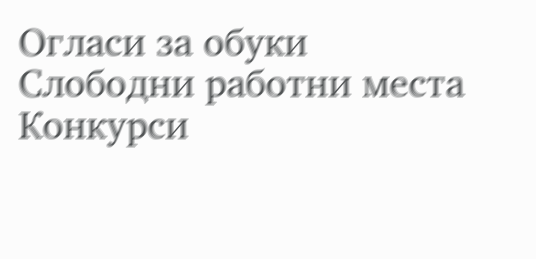Огласи за обуки
Слободни работни места
Конкурси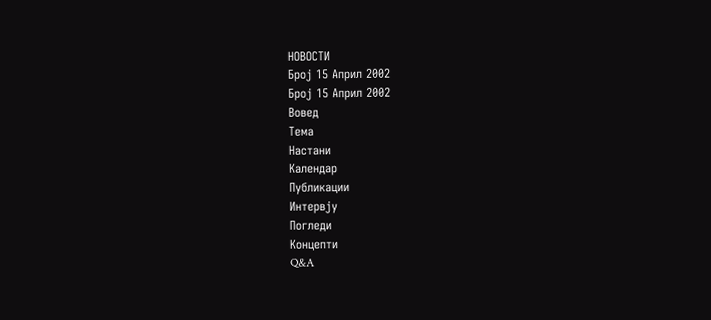НОВОСТИ
Број 15 Април 2002
Број 15 Април 2002
Вовед
Тема
Настани
Календар
Публикации
Интервју
Погледи
Концепти
Q&A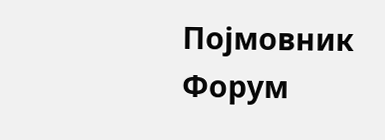Појмовник
Форум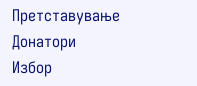Претставување
Донатори
Избор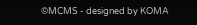©MCMS - designed by KOMA